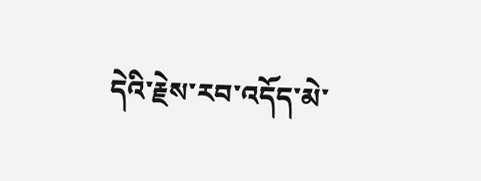དེའི་རྗེས་རབ་འདོད་མེ་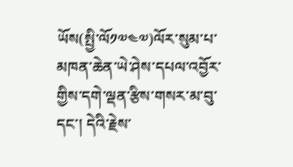ཡོས(སྤྱི་ལོ༡༧༤༧)ལོར་སུམ་པ་མཁན་ཆེན་ཡེ་ཤེས་དཔལ་འབྱོར་གྱིས་དགེ་ལྡན་རྩིས་གསར་མ་བུ་དང་། དེའི་རྗེས་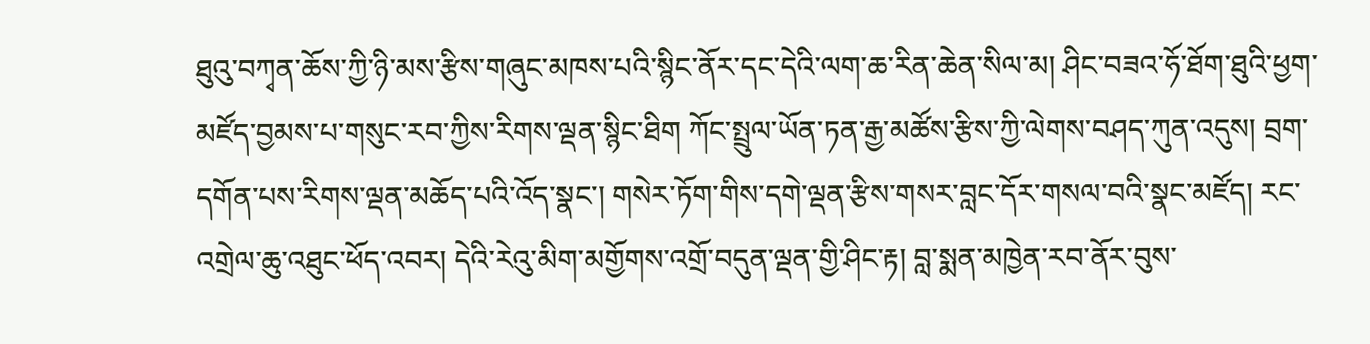ཐུའུ་བཀྭན་ཆོས་ཀྱི་ཉི་མས་རྩིས་གཞུང་མཁས་པའི་སྙིང་ནོར་དང་དེའི་ལག་ཆ་རིན་ཆེན་སིལ་མ། ཤིང་བཟའ་ཧོ་ཐོག་ཐུའི་ཕྱག་མཛོད་བྱམས་པ་གསུང་རབ་ཀྱིས་རིགས་ལྡན་སྙིང་ཐིག ཀོང་སྤྲུལ་ཡོན་ཏན་རྒྱ་མཚོས་རྩིས་ཀྱི་ལེགས་བཤད་ཀུན་འདུས། བྲག་དགོན་པས་རིགས་ལྡན་མཆོད་པའི་འོད་སྣང་། གསེར་ཏོག་གིས་དགེ་ལྡན་རྩིས་གསར་བླང་དོར་གསལ་བའི་སྣང་མཛོད། རང་འགྲེལ་ཆུ་འཐུང་ཕོད་འབར། དེའི་རེའུ་མིག་མགྱོགས་འགྲོ་བདུན་ལྡན་གྱི་ཤིང་རྟ། བླ་སྨན་མཁྱེན་རབ་ནོར་བུས་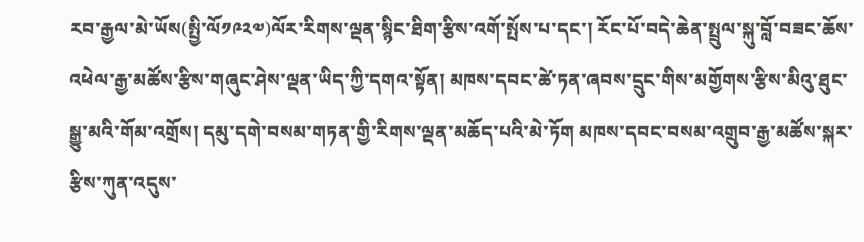རབ་རྒྱལ་མེ་ཡོས(སྤྱི་ལོ༡༩༢༧)ལོར་རིགས་ལྡན་སྙིང་ཐིག་རྩིས་འགོ་སྤོས་པ་དང་། རོང་པོ་བདེ་ཆེན་སྤྲུལ་སྐུ་བློ་བཟང་ཆོས་འཕེལ་རྒྱ་མཚོས་རྩིས་གཞུང་ཤེས་ལྡན་ཡིད་ཀྱི་དགའ་སྟོན། མཁས་དབང་ཚེ་ཏན་ཞབས་དྲུང་གིས་མགྱོགས་རྩིས་མིའུ་ཐུང་སྒྱུ་མའི་གོམ་འགྲོས། དམུ་དགེ་བསམ་གཏན་གྱི་རིགས་ལྡན་མཆོད་པའི་མེ་ཏོག མཁས་དབང་བསམ་འགྲུབ་རྒྱ་མཚོས་སྐར་རྩིས་ཀུན་འདུས་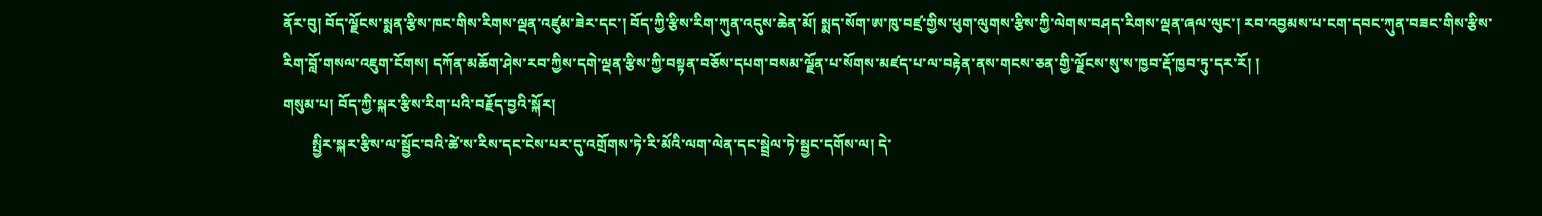ནོར་བུ། བོད་ལྗོངས་སྨན་རྩིས་ཁང་གིས་རིགས་ལྡན་འཛུམ་ཟེར་དང་། བོད་ཀྱི་རྩིས་རིག་ཀུན་འདུས་ཆེན་མོ། སྨད་སོག་ཨ་ཁུ་བཛྲ་གྱིས་ཕུག་ལུགས་རྩིས་ཀྱི་ལེགས་བཤད་རིགས་ལྡན་ཞལ་ལུང་། རབ་འབྱམས་པ་ངག་དབང་ཀུན་བཟང་གིས་རྩིས་རིག་བློ་གསལ་འཇུག་ངོགས། དཀོན་མཆོག་ཤེས་རབ་ཀྱིས་དགེ་ལྡན་རྩིས་ཀྱི་བསྟན་བཅོས་དཔག་བསམ་ལྗོན་པ་སོགས་མཛད་པ་ལ་བརྟེན་ནས་གངས་ཅན་གྱི་ལྗོངས་སུ་ས་ཁྱབ་རྡོ་ཁྱབ་ཏུ་དར་རོ། །
གསུམ་པ། བོད་ཀྱི་སྐར་རྩིས་རིག་པའི་བརྗོད་བྱའི་སྐོར།
        སྤྱིར་སྐར་རྩིས་ལ་སྦྱོང་བའི་ཚེ་ས་རིས་དང་ངེས་པར་དུ་འགྲོགས་ཏེ་རི་མོའི་ལག་ལེན་དང་སྦྲེལ་ཏེ་སྦྱང་དགོས་ལ། དེ་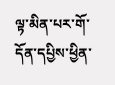ལྟ་མིན་པར་གོ་དོན་དཔྱིས་ཕྱིན་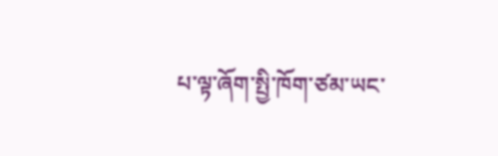པ་ལྟ་ཞོག་སྤྱི་ཁོག་ཙམ་ཡང་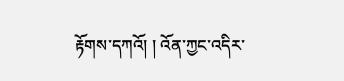རྟོགས་དཀའོ། ། འོན་ཀྱང་འདིར་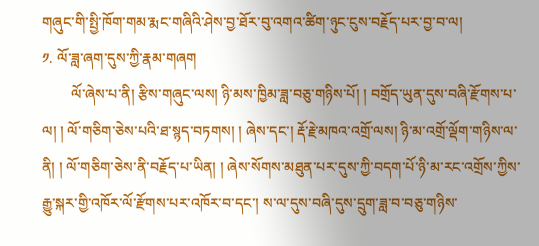གཞུང་གི་སྤྱི་ཁོག་གམ་རྨང་གཞིའི་ཤེས་བྱ་ཐོར་བུ་འགའ་ཚིག་ཉུང་ངུས་བརྗོད་པར་བྱ་བ་ལ།
༡. ལོ་ཟླ་ཞག་དུས་ཀྱི་རྣམ་གཞག
        ལོ་ཞེས་པ་ནི། རྩིས་གཞུང་ལས། ཉི་མས་ཁྱིམ་ཟླ་བཅུ་གཉིས་པོ། ། བགྲོད་ཡུན་དུས་བཞི་རྫོགས་པ་ལ། ། ལོ་གཅིག་ཅེས་པའི་ཐ་སྙད་བཏགས། ། ཞེས་དང་། རྡོ་རྗེ་མཁའ་འགྲོ་ལས། ཉི་མ་འགྲོ་ལྡོག་གཉིས་ལ་ནི། ། ལོ་གཅིག་ཅེས་ནི་བརྗོད་པ་ཡིན། ། ཞེས་སོགས་མཐུན་པར་དུས་ཀྱི་བདག་པོ་ཉི་མ་རང་འགྲོས་ཀྱིས་རྒྱུ་སྐར་གྱི་འཁོར་ལོ་རྫོགས་པར་འཁོར་བ་དང་། ས་ལ་དུས་བཞི་དུས་དྲུག་ཟླ་བ་བཅུ་གཉིས་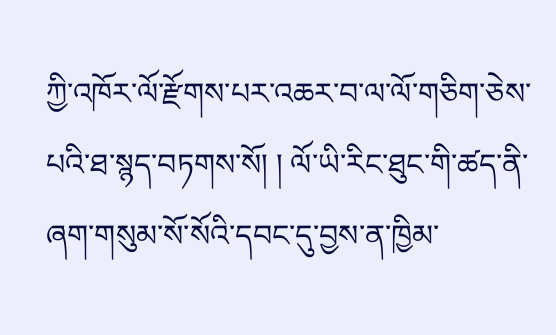ཀྱི་འཁོར་ལོ་རྫོགས་པར་འཆར་བ་ལ་ལོ་གཅིག་ཅེས་པའི་ཐ་སྙད་བཏགས་སོ། ། ལོ་ཡི་རིང་ཐུང་གི་ཚད་ནི་ཞག་གསུམ་སོ་སོའི་དབང་དུ་བྱས་ན་ཁྱིམ་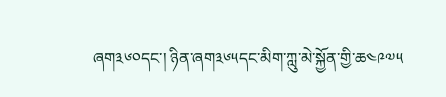ཞག༣༦༠དང་། ཉིན་ཞག༣༦༥དང་མིག་ཀླུ་མེ་སྐྱོན་གྱི་ཆ༤༩༧༥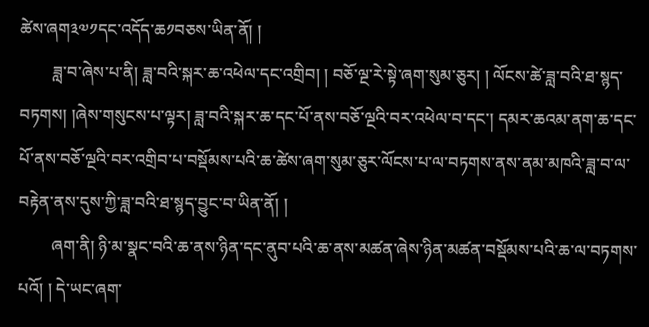ཚེས་ཞག༣༧༡དང་འདོད་ཆ༡བཅས་ཡིན་ནོ། །
        ཟླ་བ་ཞེས་པ་ནི། ཟླ་བའི་སྐར་ཆ་འཕེལ་དང་འགྲིབ། ། བཅོ་ལྔ་རེ་སྟེ་ཞག་སུམ་ཅུར། ། ལོངས་ཚེ་ཟླ་བའི་ཐ་སྙད་བཏགས། །ཞེས་གསུངས་པ་ལྟར། ཟླ་བའི་སྐར་ཆ་དང་པོ་ནས་བཅོ་ལྔའི་བར་འཕེལ་བ་དང་། དམར་ཆའམ་ནག་ཆ་དང་པོ་ནས་བཅོ་ལྔའི་བར་འགྲིབ་པ་བསྡོམས་པའི་ཆ་ཚེས་ཞག་སུམ་ཅུར་ལོངས་པ་ལ་བཏགས་ནས་ནམ་མཁའི་ཟླ་བ་ལ་བརྟེན་ནས་དུས་ཀྱི་ཟླ་བའི་ཐ་སྙད་བྱུང་བ་ཡིན་ནོ། །
        ཞག་ནི། ཉི་མ་སྣང་བའི་ཆ་ནས་ཉིན་དང་ནུབ་པའི་ཆ་ནས་མཚན་ཞེས་ཉིན་མཚན་བསྡོམས་པའི་ཆ་ལ་བཏགས་པའོ། ། དེ་ཡང་ཞག་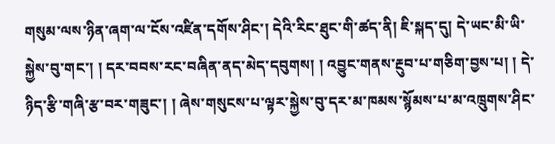གསུམ་ལས་ཉིན་ཞག་ལ་ངོས་འཛིན་དགོས་ཤིང་། དེའི་རིང་ཐུང་གི་ཚད་ནི། ཇི་སྐད་དུ། དེ་ཡང་མི་ཡི་སྐྱེས་བུ་གང་། ། དར་བབས་རང་བཞིན་ནད་མེད་དབུགས། ། འབྱུང་གནས་རྔུབ་པ་གཅིག་བྱས་པ། ། དེ་ཉིད་རྩི་གཞི་རྩ་བར་གཟུང་། ། ཞེས་གསུངས་པ་ལྟར་སྐྱེས་བུ་དར་མ་ཁམས་སྙོམས་པ་མ་འཁྲུགས་ཤིང་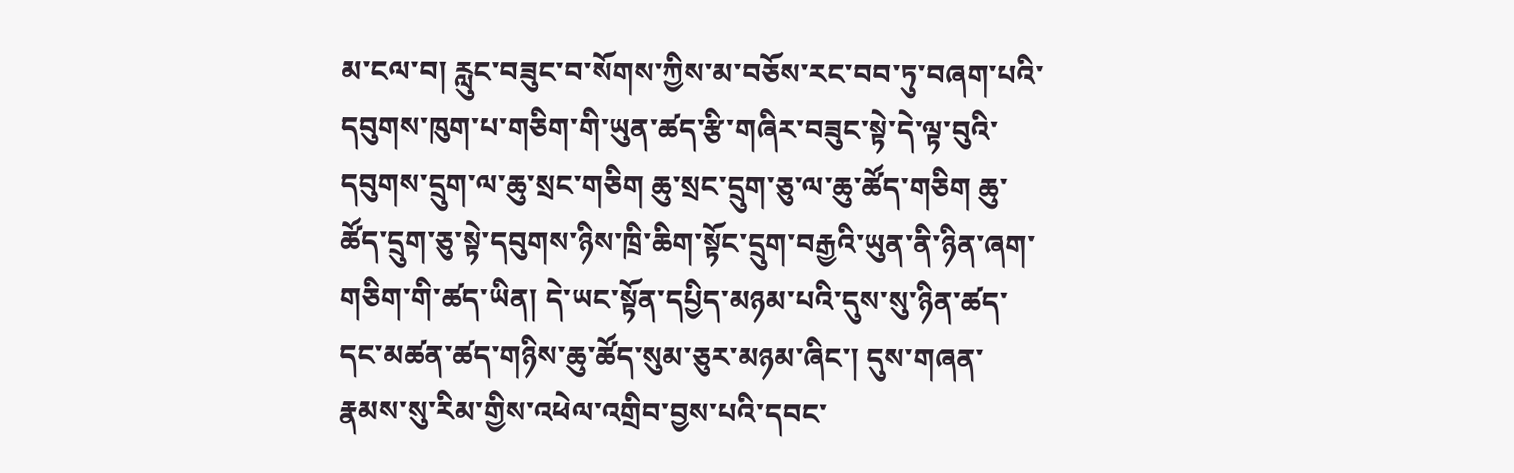མ་ངལ་བ། རླུང་བཟུང་བ་སོགས་ཀྱིས་མ་བཅོས་རང་བབ་ཏུ་བཞག་པའི་དབུགས་ཁུག་པ་གཅིག་གི་ཡུན་ཚད་རྩི་གཞིར་བཟུང་སྟེ་དེ་ལྟ་བུའི་དབུགས་དྲུག་ལ་ཆུ་སྲང་གཅིག ཆུ་སྲང་དྲུག་ཅུ་ལ་ཆུ་ཚོད་གཅིག ཆུ་ཚོད་དྲུག་ཅུ་སྟེ་དབུགས་ཉིས་ཁྲི་ཆིག་སྟོང་དྲུག་བརྒྱའི་ཡུན་ནི་ཉིན་ཞག་གཅིག་གི་ཚད་ཡིན། དེ་ཡང་སྟོན་དཔྱིད་མཉམ་པའི་དུས་སུ་ཉིན་ཚད་དང་མཚན་ཚད་གཉིས་ཆུ་ཚོད་སུམ་ཅུར་མཉམ་ཞིང་། དུས་གཞན་རྣམས་སུ་རིམ་གྱིས་འཕེལ་འགྲིབ་བྱས་པའི་དབང་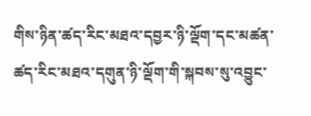གིས་ཉིན་ཚད་རིང་མཐའ་དབྱར་ཉི་ལྡོག་དང་མཚན་ཚད་རིང་མཐའ་དགུན་ཉི་ལྡོག་གི་སྐབས་སུ་འབྱུང་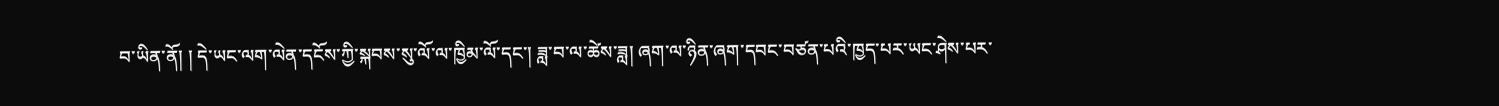བ་ཡིན་ནོ། ། དེ་ཡང་ལག་ལེན་དངོས་ཀྱི་སྐབས་སུ་ལོ་ལ་ཁྱིམ་ལོ་དང་། ཟླ་བ་ལ་ཚེས་ཟླ། ཞག་ལ་ཉིན་ཞག་དབང་བཙན་པའི་ཁྱད་པར་ཡང་ཤེས་པར་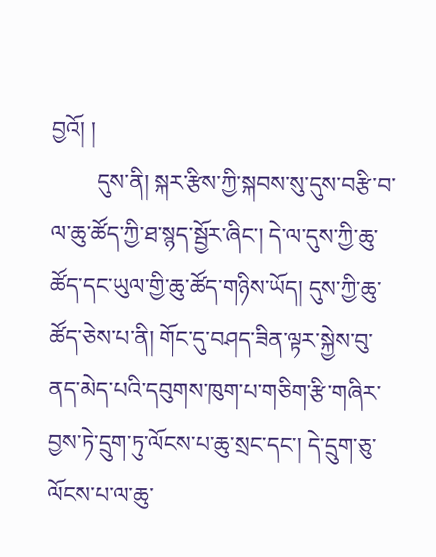བྱའོ། །
        དུས་ནི། སྐར་རྩིས་ཀྱི་སྐབས་སུ་དུས་བརྩི་བ་ལ་ཆུ་ཚོད་ཀྱི་ཐ་སྙད་སྦྱོར་ཞིང་། དེ་ལ་དུས་ཀྱི་ཆུ་ཚོད་དང་ཡུལ་གྱི་ཆུ་ཚོད་གཉིས་ཡོད། དུས་ཀྱི་ཆུ་ཚོད་ཅེས་པ་ནི། གོང་དུ་བཤད་ཟིན་ལྟར་སྐྱེས་བུ་ནད་མེད་པའི་དབུགས་ཁུག་པ་གཅིག་རྩི་གཞིར་བྱས་ཏེ་དྲུག་ཏུ་ལོངས་པ་ཆུ་སྲང་དང་། དེ་དྲུག་ཅུ་ལོངས་པ་ལ་ཆུ་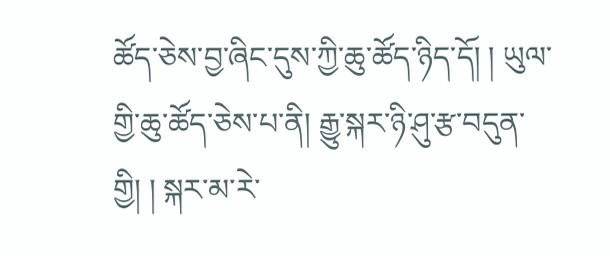ཚོད་ཅེས་བྱ་ཞིང་དུས་ཀྱི་ཆུ་ཚོད་ཉིད་དོ། ། ཡུལ་གྱི་ཆུ་ཚོད་ཅེས་པ་ནི། རྒྱུ་སྐར་ཉི་ཤུ་རྩ་བདུན་གྱི། ། སྐར་མ་རེ་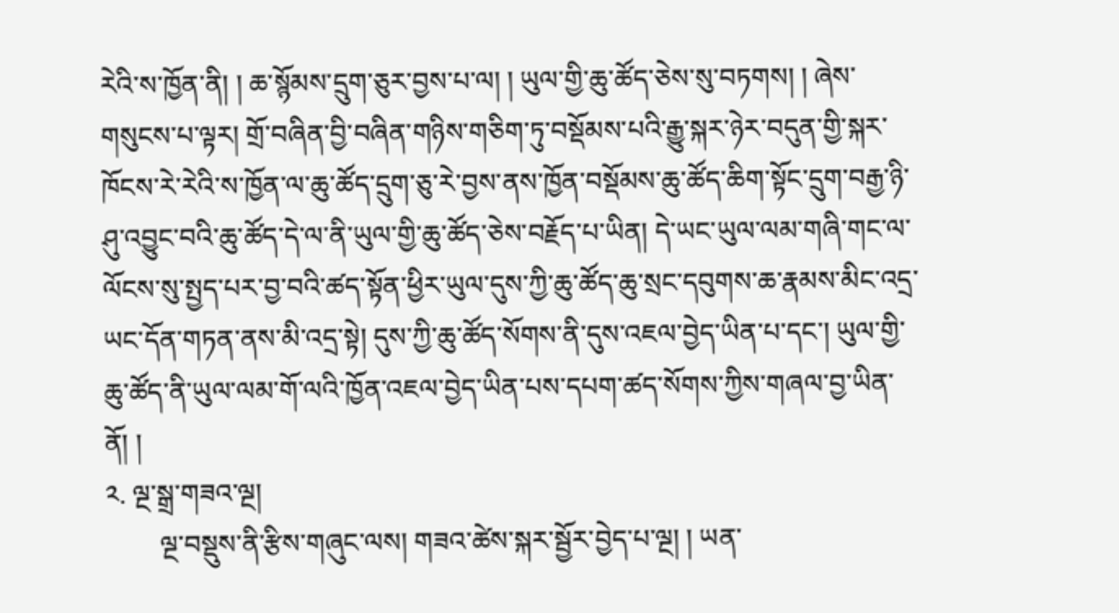རེའི་ས་ཁྱོན་ནི། ། ཆ་སྙོམས་དྲུག་ཅུར་བྱས་པ་ལ། ། ཡུལ་གྱི་ཆུ་ཚོད་ཅེས་སུ་བཏགས། ། ཞེས་གསུངས་པ་ལྟར། གྲོ་བཞིན་བྱི་བཞིན་གཉིས་གཅིག་ཏུ་བསྡོམས་པའི་རྒྱུ་སྐར་ཉེར་བདུན་གྱི་སྐར་ཁོངས་རེ་རེའི་ས་ཁྱོན་ལ་ཆུ་ཚོད་དྲུག་ཅུ་རེ་བྱས་ནས་ཁྱོན་བསྡོམས་ཆུ་ཚོད་ཆིག་སྟོང་དྲུག་བརྒྱ་ཉི་ཤུ་འབྱུང་བའི་ཆུ་ཚོད་དེ་ལ་ནི་ཡུལ་གྱི་ཆུ་ཚོད་ཅེས་བརྗོད་པ་ཡིན། དེ་ཡང་ཡུལ་ལམ་གཞི་གང་ལ་ལོངས་སུ་སྤྱད་པར་བྱ་བའི་ཚད་སྟོན་ཕྱིར་ཡུལ་དུས་ཀྱི་ཆུ་ཚོད་ཆུ་སྲང་དབུགས་ཆ་རྣམས་མིང་འདྲ་ཡང་དོན་གཏན་ནས་མི་འདྲ་སྟེ། དུས་ཀྱི་ཆུ་ཚོད་སོགས་ནི་དུས་འཇལ་བྱེད་ཡིན་པ་དང་། ཡུལ་གྱི་ཆུ་ཚོད་ནི་ཡུལ་ལམ་གོ་ལའི་ཁྱོན་འཇལ་བྱེད་ཡིན་པས་དཔག་ཚད་སོགས་ཀྱིས་གཞལ་བྱ་ཡིན་ནོ། །
༢. ལྔ་སྒྲ་གཟའ་ལྔ།
        ལྔ་བསྡུས་ནི་རྩིས་གཞུང་ལས། གཟའ་ཚེས་སྐར་སྦྱོར་བྱེད་པ་ལྔ། ། ཡན་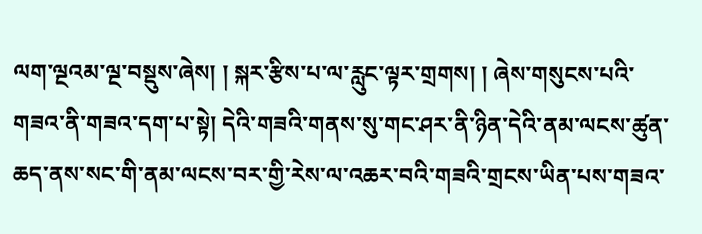ལག་ལྔའམ་ལྔ་བསྡུས་ཞེས། ། སྐར་རྩིས་པ་ལ་རླུང་ལྟར་གྲགས། ། ཞེས་གསུངས་པའི་གཟའ་ནི་གཟའ་དག་པ་སྟེ། དེའི་གཟའི་གནས་སུ་གང་ཤར་ནི་ཉིན་དེའི་ནམ་ལངས་ཚུན་ཆད་ནས་སང་གི་ནམ་ལངས་བར་གྱི་རེས་ལ་འཆར་བའི་གཟའི་གྲངས་ཡིན་པས་གཟའ་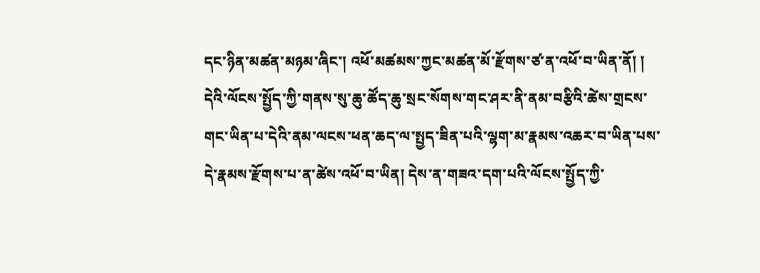དང་ཉིན་མཚན་མཉམ་ཞིང་། འཕོ་མཚམས་ཀྱང་མཚན་མོ་རྫོགས་ཙ་ན་འཕོ་བ་ཡིན་ནོ། ། དེའི་ལོངས་སྤྱོད་ཀྱི་གནས་སུ་ཆུ་ཚོད་ཆུ་སྲང་སོགས་གང་ཤར་ནི་ནམ་བརྩིའི་ཚེས་གྲངས་གང་ཡིན་པ་དེའི་ནམ་ལངས་ཕན་ཆད་ལ་སྤྱད་ཟིན་པའི་ལྷག་མ་རྣམས་འཆར་བ་ཡིན་པས་དེ་རྣམས་རྫོགས་པ་ན་ཚེས་འཕོ་བ་ཡིན། དེས་ན་གཟའ་དག་པའི་ལོངས་སྤྱོད་ཀྱི་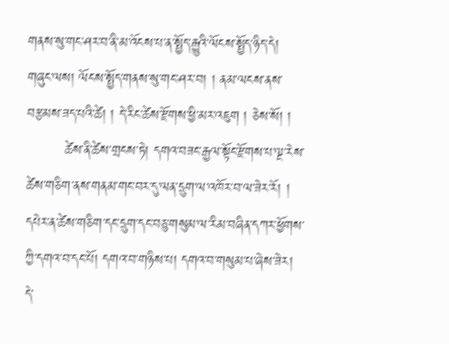གནས་སུ་གང་ཤར་བ་ནི་མ་འོངས་པ་ན་སྤྱོད་རྒྱུའི་ལོངས་སྤྱོད་ཉིད་དེ། གཞུང་ལས། ལོངས་སྤྱོད་གནས་སུ་གང་ཤར་བ། ། ནམ་ལངས་ནས་བརྩམས་ཟད་པའི་ཚེ། ། དེ་རིང་ཚེས་རྫོགས་ཕྱི་མར་འཇུག ། ཅེས་སོ། །
        ཚེས་ནི་ཚེས་གྲངས་ཏེ། དགའ་བཟང་རྒྱལ་སྟོང་རྫོགས་པ་ལྔ་རེས་ཚེས་གཅིག་ནས་གནམ་གང་བར་དུ་ལན་དྲུག་ལ་འཁོར་བ་ལ་ཟེར་རོ། ། དཔེར་ན་ཚེས་གཅིག་དང་དྲུག་དང་བཅུ་གསུམ་ལ་རིམ་བཞིན་དཀར་ཕྱོགས་ཀྱི་དགའ་བ་དང་པོ། དགའ་བ་གཉིས་པ། དགའ་བ་གསུམ་པ་ཞེས་ཟེར། དེ་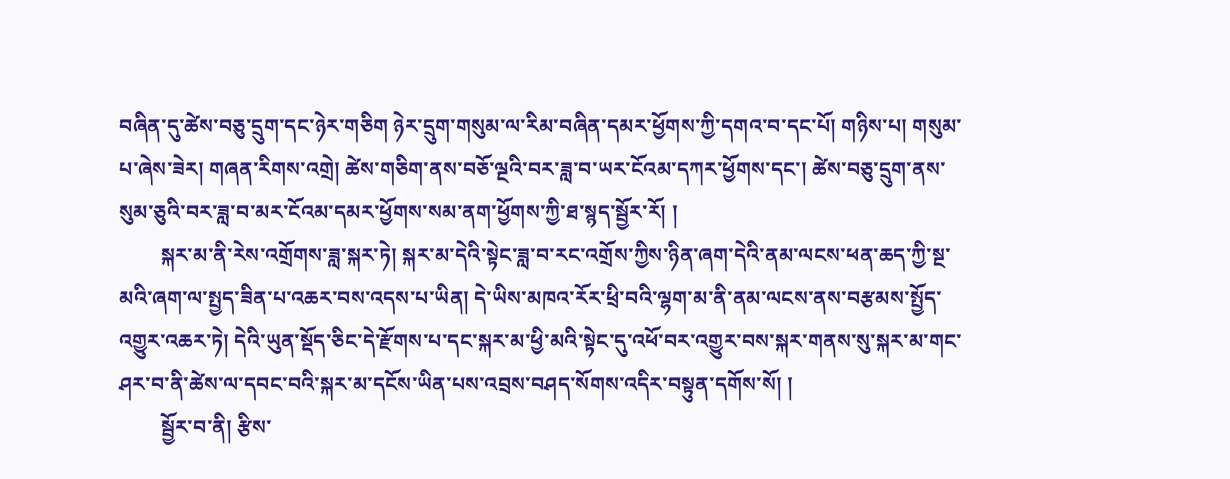བཞིན་དུ་ཚེས་བཅུ་དྲུག་དང་ཉེར་གཅིག ཉེར་དྲུག་གསུམ་ལ་རིམ་བཞིན་དམར་ཕྱོགས་ཀྱི་དགའ་བ་དང་པོ། གཉིས་པ། གསུམ་པ་ཞེས་ཟེར། གཞན་རིགས་འགྲེ། ཚེས་གཅིག་ནས་བཅོ་ལྔའི་བར་ཟླ་བ་ཡར་ངོའམ་དཀར་ཕྱོགས་དང་། ཚེས་བཅུ་དྲུག་ནས་སུམ་ཅུའི་བར་ཟླ་བ་མར་ངོའམ་དམར་ཕྱོགས་སམ་ནག་ཕྱོགས་ཀྱི་ཐ་སྙད་སྦྱོར་རོ། །
        སྐར་མ་ནི་རེས་འགྲོགས་ཟླ་སྐར་ཏེ། སྐར་མ་དེའི་སྟེང་ཟླ་བ་རང་འགྲོས་ཀྱིས་ཉིན་ཞག་དེའི་ནམ་ལངས་ཕན་ཆད་ཀྱི་སྔ་མའི་ཞག་ལ་སྤྱད་ཟིན་པ་འཆར་བས་འདས་པ་ཡིན། དེ་ཡིས་མཁའ་རོར་ཕྲི་བའི་ལྷག་མ་ནི་ནམ་ལངས་ནས་བརྩམས་སྤྱོད་འགྱུར་འཆར་ཏེ། དེའི་ཡུན་སྡོད་ཅིང་དེ་རྫོགས་པ་དང་སྐར་མ་ཕྱི་མའི་སྟེང་དུ་འཕོ་བར་འགྱུར་བས་སྐར་གནས་སུ་སྐར་མ་གང་ཤར་བ་ནི་ཚེས་ལ་དབང་བའི་སྐར་མ་དངོས་ཡིན་པས་འབྲས་བཤད་སོགས་འདིར་བསྟུན་དགོས་སོ། །
        སྦྱོར་བ་ནི། རྩིས་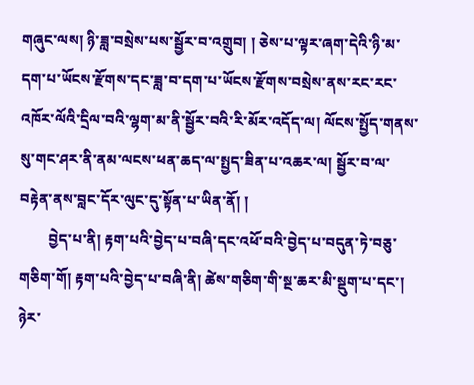གཞུང་ལས། ཉི་ཟླ་བསྲེས་པས་སྦྱོར་བ་འགྲུབ། ། ཅེས་པ་ལྟར་ཞག་དེའི་ཉི་མ་དག་པ་ཡོངས་རྫོགས་དང་ཟླ་བ་དག་པ་ཡོངས་རྫོགས་བསྲེས་ནས་རང་རང་འཁོར་ལོའི་དྲིལ་བའི་ལྷག་མ་ནི་སྦྱོར་བའི་རི་མོར་འདོད་ལ། ལོངས་སྤྱོད་གནས་སུ་གང་ཤར་ནི་ནམ་ལངས་ཕན་ཆད་ལ་སྤྱད་ཟིན་པ་འཆར་ལ། སྦྱོར་བ་ལ་བརྟེན་ནས་བླང་དོར་ལུང་དུ་སྟོན་པ་ཡིན་ནོ། །
        བྱེད་པ་ནི། རྟག་པའི་བྱེད་པ་བཞི་དང་འཕོ་བའི་བྱེད་པ་བདུན་ཏེ་བཅུ་གཅིག་གོ། རྟག་པའི་བྱེད་པ་བཞི་ནི། ཚེས་གཅིག་གི་སྔ་ཆར་མི་སྡུག་པ་དང་། ཉེར་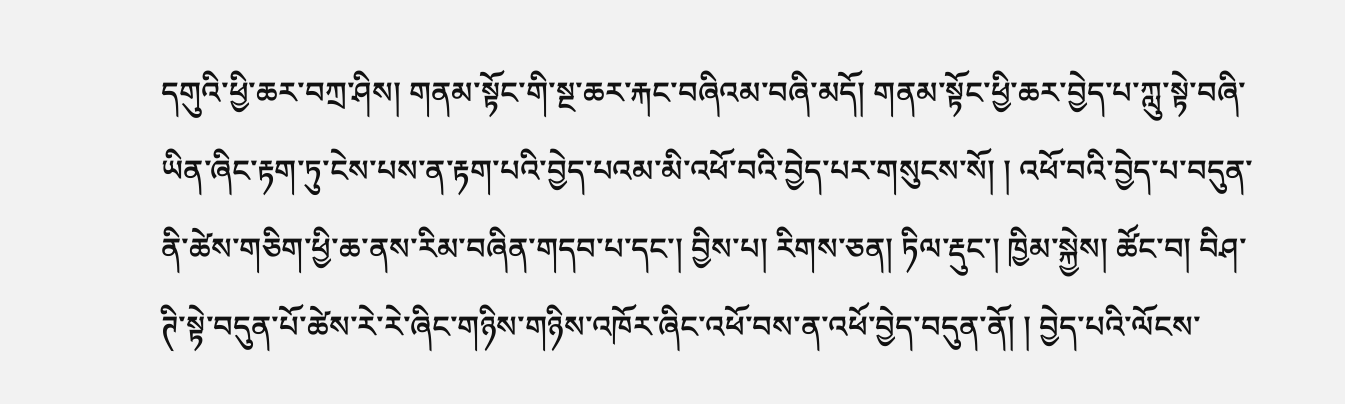དགུའི་ཕྱི་ཆར་བཀྲ་ཤིས། གནམ་སྟོང་གི་སྔ་ཆར་རྐང་བཞིའམ་བཞི་མདོ། གནམ་སྟོང་ཕྱི་ཆར་བྱེད་པ་ཀླུ་སྟེ་བཞི་ཡིན་ཞིང་རྟག་ཏུ་ངེས་པས་ན་རྟག་པའི་བྱེད་པའམ་མི་འཕོ་བའི་བྱེད་པར་གསུངས་སོ། ། འཕོ་བའི་བྱེད་པ་བདུན་ནི་ཚེས་གཅིག་ཕྱི་ཆ་ནས་རིམ་བཞིན་གདབ་པ་དང་། བྱིས་པ། རིགས་ཅན། ཏིལ་རྡུང་། ཁྱིམ་སྐྱེས། ཚོང་བ། བིཤ་ཊི་སྟེ་བདུན་པོ་ཚེས་རེ་རེ་ཞིང་གཉིས་གཉིས་འཁོར་ཞིང་འཕོ་བས་ན་འཕོ་བྱེད་བདུན་ནོ། ། བྱེད་པའི་ལོངས་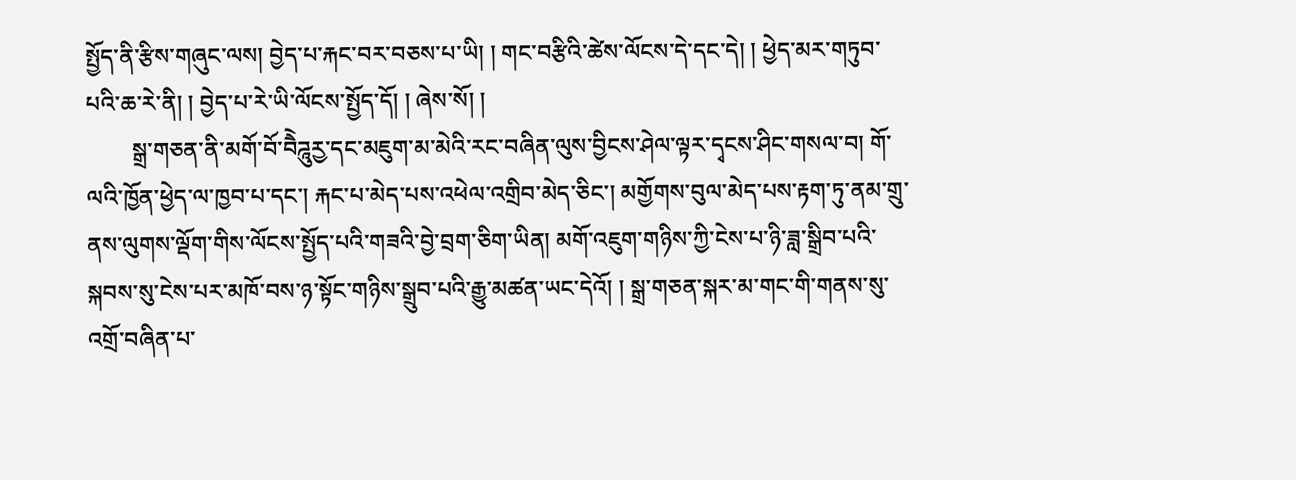སྤྱོད་ནི་རྩིས་གཞུང་ལས། བྱེད་པ་རྐང་བར་བཅས་པ་ཡི། ། གང་བརྩིའི་ཚེས་ལོངས་དེ་དང་དེ། ། ཕྱེད་མར་གཏུབ་པའི་ཆ་རེ་ནི། ། བྱེད་པ་རེ་ཡི་ལོངས་སྤྱོད་དོ། ། ཞེས་སོ། །
        སྒྲ་གཅན་ནི་མགོ་བོ་བཻེཌཱུརྱ་དང་མཇུག་མ་མེའི་རང་བཞིན་ལུས་བྱིངས་ཤེལ་ལྟར་དྭངས་ཤིང་གསལ་བ། གོ་ལའི་ཁྱོན་ཕྱེད་ལ་ཁྱབ་པ་དང་། རྐང་པ་མེད་པས་འཕེལ་འགྲིབ་མེད་ཅིང་། མགྱོགས་བུལ་མེད་པས་རྟག་ཏུ་ནམ་གྲུ་ནས་ལུགས་ལྡོག་གིས་ལོངས་སྤྱོད་པའི་གཟའི་བྱེ་བྲག་ཅིག་ཡིན། མགོ་འཇུག་གཉིས་ཀྱི་ངེས་པ་ཉི་ཟླ་སྒྲིབ་པའི་སྐབས་སུ་ངེས་པར་མཁོ་བས་ཉ་སྟོང་གཉིས་སྒྲུབ་པའི་རྒྱུ་མཚན་ཡང་དེའོ། ། སྒྲ་གཅན་སྐར་མ་གང་གི་གནས་སུ་འགྲོ་བཞིན་པ་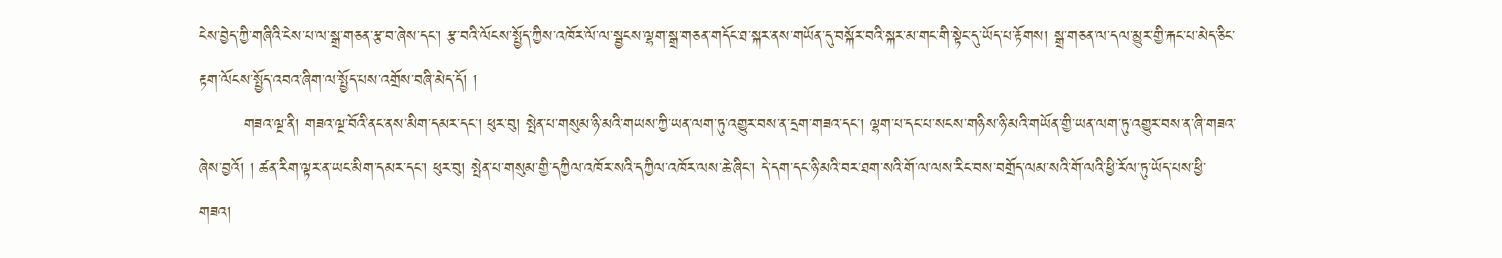ངེས་བྱེད་ཀྱི་གཞིའི་ངེས་པ་ལ་སྒྲ་གཅན་རྩ་བ་ཞེས་དང་། རྩ་བའི་ལོངས་སྤྱོད་ཀྱིས་འཁོར་ལོ་ལ་སྦྱངས་ལྷག་སྒྲ་གཅན་གདོང་ཐ་སྐར་ནས་གཡོན་དུ་བསྐོར་བའི་སྐར་མ་གང་གི་སྟེང་དུ་ཡོད་པ་རྟོགས། སྒྲ་གཅན་ལ་དལ་མྱུར་གྱི་རྐང་པ་མེད་ཅིང་རྟག་ལོངས་སྤྱོད་འབའ་ཞིག་ལ་སྤྱོད་པས་འགྲོས་བཞི་མེད་དོ། །
        གཟའ་ལྔ་ནི། གཟའ་ལྔ་བོའི་ནང་ནས་མིག་དམར་དང་། ཕུར་བུ། སྤེན་པ་གསུམ་ཉི་མའི་གཡས་ཀྱི་ཡན་ལག་ཏུ་འགྱུར་བས་ན་དྲག་གཟའ་དང་། ལྷག་པ་དང་པ་སངས་གཉིས་ཉི་མའི་གཡོན་གྱི་ཡན་ལག་ཏུ་འགྱུར་བས་ན་ཞི་གཟའ་ཞེས་བྱའོ། ། ཚན་རིག་ལྟར་ན་ཡང་མིག་དམར་དང་། ཕུར་བུ། སྤེན་པ་གསུམ་གྱི་དཀྱིལ་འཁོར་སའི་དཀྱིལ་འཁོར་ལས་ཆེ་ཞིང་། དེ་དག་དང་ཉི་མའི་བར་ཐག་སའི་གོ་ལ་ལས་རིང་བས་བགྲོད་ལམ་སའི་གོ་ལའི་ཕྱི་རོལ་ཏུ་ཡོད་པས་ཕྱི་གཟའ།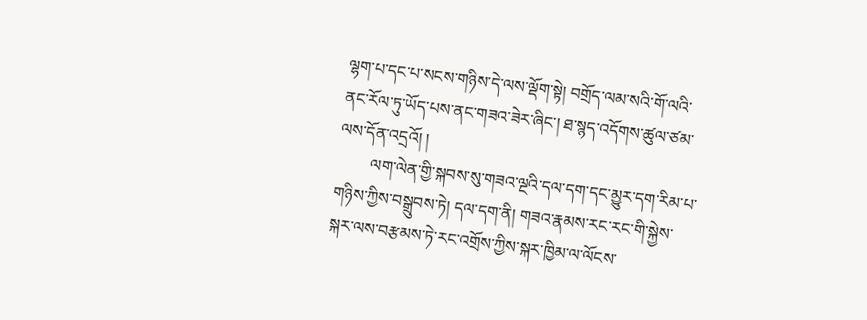ལྷག་པ་དང་པ་སངས་གཉིས་དེ་ལས་ལྡོག་སྟེ། བགྲོད་ལམ་སའི་གོ་ལའི་ནང་རོལ་ཏུ་ཡོད་པས་ནང་གཟའ་ཟེར་ཞིང་། ཐ་སྙད་འདོགས་ཚུལ་ཙམ་ལས་དོན་འདྲའོ། །
        ལག་ལེན་གྱི་སྐབས་སུ་གཟའ་ལྔའི་དལ་དག་དང་མྱུར་དག་རིམ་པ་གཉིས་ཀྱིས་བསྒྲུབས་ཏེ། དལ་དག་ནི། གཟའ་རྣམས་རང་རང་གི་སྐྱེས་སྐར་ལས་བརྩམས་ཏེ་རང་འགྲོས་ཀྱིས་སྐར་ཁྱིམ་ལ་ལོངས་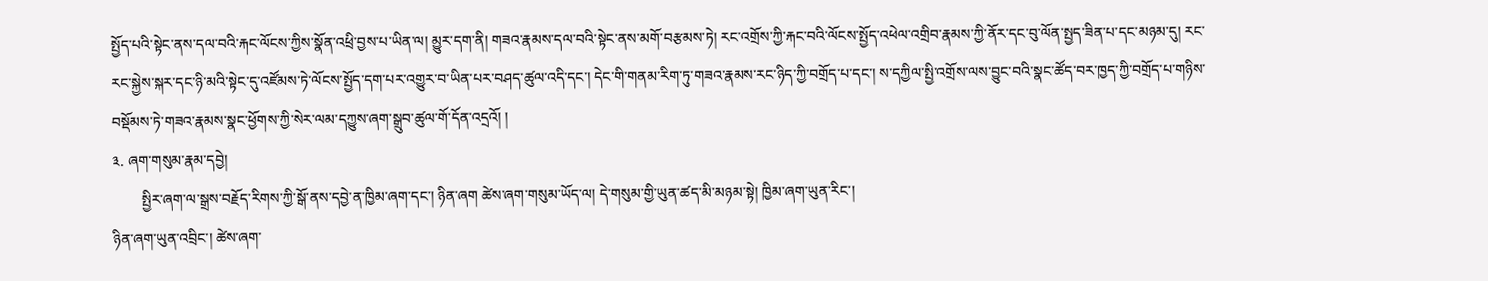སྤྱོད་པའི་སྟེང་ནས་དལ་བའི་རྐང་ལོངས་ཀྱིས་སྣོན་འཕྲི་བྱས་པ་ཡིན་ལ། མྱུར་དག་ནི། གཟའ་རྣམས་དལ་བའི་སྟེང་ནས་མགོ་བརྩམས་ཏེ། རང་འགྲོས་ཀྱི་རྐང་བའི་ལོངས་སྤྱོད་འཕེལ་འགྲིབ་རྣམས་ཀྱི་ནོར་དང་བུ་ལོན་སྤྱད་ཟིན་པ་དང་མཉམ་དུ། རང་རང་སྐྱེས་སྐར་དང་ཉི་མའི་སྟེང་དུ་འཛོམས་ཏེ་ལོངས་སྤྱོད་དག་པར་འགྱུར་བ་ཡིན་པར་བཤད་ཚུལ་འདི་དང་། དེང་གི་གནམ་རིག་ཏུ་གཟའ་རྣམས་རང་ཉིད་ཀྱི་བགྲོད་པ་དང་། ས་དཀྱིལ་སྤྱི་འགྲོས་ལས་བྱུང་བའི་སྣང་ཚོད་བར་ཁྱད་ཀྱི་བགྲོད་པ་གཉིས་བསྡོམས་ཏེ་གཟའ་རྣམས་སྣང་ཕྱོགས་ཀྱི་སེར་ལམ་དཀྱུས་ཞག་སྒྲུབ་ཚུལ་གོ་དོན་འདྲའོ། །
༣. ཞག་གསུམ་རྣམ་དབྱེ།
        སྤྱིར་ཞག་ལ་སྒྲས་བརྗོད་རིགས་ཀྱི་སྒོ་ནས་དབྱེ་ན་ཁྱིམ་ཞག་དང་། ཉིན་ཞག ཚེས་ཞག་གསུམ་ཡོད་ལ། དེ་གསུམ་གྱི་ཡུན་ཚད་མི་མཉམ་སྟེ། ཁྱིམ་ཞག་ཡུན་རིང་།
ཉིན་ཞག་ཡུན་འབྲིང་། ཚེས་ཞག་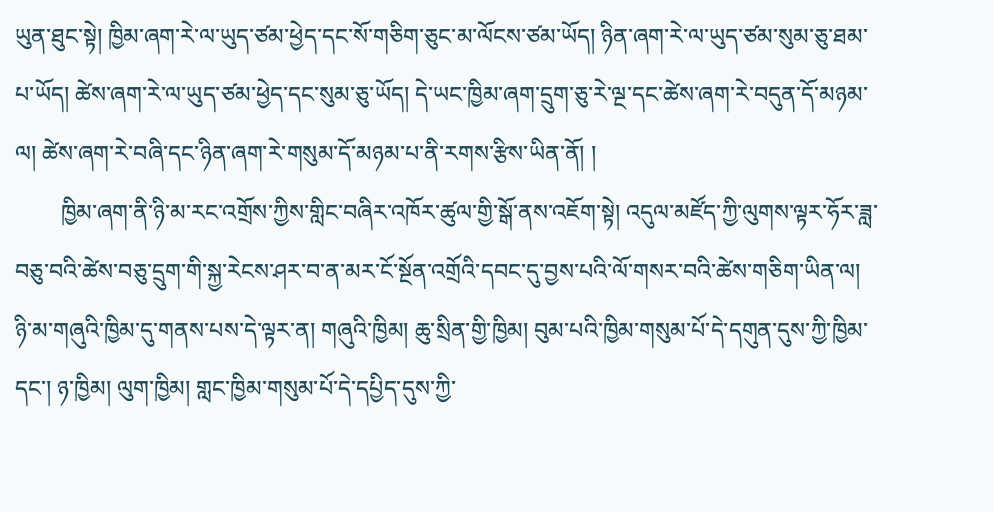ཡུན་ཐུང་སྟེ། ཁྱིམ་ཞག་རེ་ལ་ཡུད་ཙམ་ཕྱེད་དང་སོ་གཅིག་ཅུང་མ་ལོངས་ཙམ་ཡོད། ཉིན་ཞག་རེ་ལ་ཡུད་ཙམ་སུམ་ཅུ་ཐམ་པ་ཡོད། ཚེས་ཞག་རེ་ལ་ཡུད་ཙམ་ཕྱེད་དང་སུམ་ཅུ་ཡོད། དེ་ཡང་ཁྱིམ་ཞག་དྲུག་ཅུ་རེ་ལྔ་དང་ཚེས་ཞག་རེ་བདུན་དོ་མཉམ་ལ། ཚེས་ཞག་རེ་བཞི་དང་ཉིན་ཞག་རེ་གསུམ་དོ་མཉམ་པ་ནི་རགས་རྩིས་ཡིན་ནོ། །
        ཁྱིམ་ཞག་ནི་ཉི་མ་རང་འགྲོས་ཀྱིས་གླིང་བཞིར་འཁོར་ཚུལ་གྱི་སྒོ་ནས་འཇོག་སྟེ། འདུལ་མཛོད་ཀྱི་ལུགས་ལྟར་ཧོར་ཟླ་བཅུ་བའི་ཚེས་བཅུ་དྲུག་གི་སྐྱ་རེངས་ཤར་བ་ན་མར་ངོ་སྔོན་འགྲོའི་དབང་དུ་བྱས་པའི་ལོ་གསར་བའི་ཚེས་གཅིག་ཡིན་ལ། ཉི་མ་གཞུའི་ཁྱིམ་དུ་གནས་པས་དེ་ལྟར་ན། གཞུའི་ཁྱིམ། ཆུ་སྲིན་གྱི་ཁྱིམ། བུམ་པའི་ཁྱིམ་གསུམ་པོ་དེ་དགུན་དུས་ཀྱི་ཁྱིམ་དང་། ཉ་ཁྱིམ། ལུག་ཁྱིམ། གླང་ཁྱིམ་གསུམ་པོ་དེ་དཔྱིད་དུས་ཀྱི་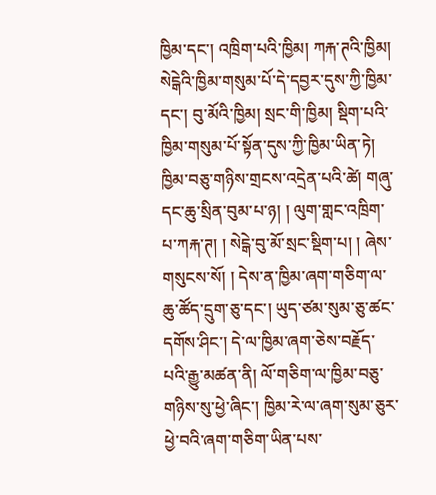ཁྱིམ་དང་། འཁྲིག་པའི་ཁྱིམ། ཀརྐ་ཊའི་ཁྱིམ། སེངྒེའི་ཁྱིམ་གསུམ་པོ་དེ་དབྱར་དུས་ཀྱི་ཁྱིམ་དང་། བུ་མོའི་ཁྱིམ། སྲང་གི་ཁྱིམ། སྡིག་པའི་ཁྱིམ་གསུམ་པོ་སྟོན་དུས་ཀྱི་ཁྱིམ་ཡིན་ཏེ། ཁྱིམ་བཅུ་གཉིས་གྲངས་འདྲེན་པའི་ཚེ། གཞུ་དང་ཆུ་སྲིན་བུམ་པ་ཉ། ། ལུག་གླང་འཁྲིག་པ་ཀརྐ་ཊ། ། སེངྒེ་བུ་མོ་སྲང་སྡིག་པ། ། ཞེས་གསུངས་སོ། ། དེས་ན་ཁྱིམ་ཞག་གཅིག་ལ་ཆུ་ཚོད་དྲུག་ཅུ་དང་། ཡུད་ཙམ་སུམ་ཅུ་ཚང་དགོས་ཤིང་། དེ་ལ་ཁྱིམ་ཞག་ཅེས་བརྗོད་པའི་རྒྱུ་མཚན་ནི། ལོ་གཅིག་ལ་ཁྱིམ་བཅུ་གཉིས་སུ་ཕྱེ་ཞིང་། ཁྱིམ་རེ་ལ་ཞག་སུམ་ཅུར་ཕྱེ་བའི་ཞག་གཅིག་ཡིན་པས་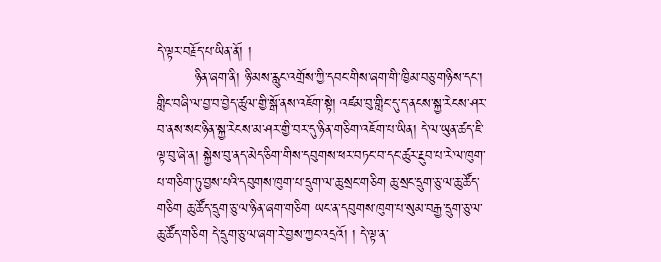དེ་ལྟར་བརྗོད་པ་ཡིན་ནོ། །
        ཉིན་ཞག་ནི། ཉི་མས་རླུང་འགྲོས་ཀྱི་དབང་གིས་ཞག་གི་ཁྱིམ་བཅུ་གཉིས་དང་། གླིང་བཞི་ལ་བྱ་བ་བྱེད་ཚུལ་གྱི་སྒོ་ནས་འཇོག་སྟེ། འཛམ་བུ་གླིང་དུ་ད་ནངས་སྐྱ་རེངས་ཤར་བ་ནས་སང་ཉིན་སྐྱ་རེངས་མ་ཤར་གྱི་བར་དུ་ཉིན་གཅིག་འཇོག་པ་ཡིན། དེ་ལ་ཡུན་ཚད་ཇི་ལྟ་བུ་ཞེ་ན། སྐྱེས་བུ་ནད་མེད་ཅིག་གིས་དབུགས་ཕར་བཏང་བ་དང་ཚུར་རྔུབ་པ་རེ་ལ་ཁུག་པ་གཅིག་ཏུ་བྱས་པའི་དབུགས་ཁུག་པ་དྲུག་ལ་ཆུ་སྲང་གཅིག ཆུ་སྲང་དྲུག་ཅུ་ལ་ཆུ་ཚོད་གཅིག ཆུ་ཚོད་དྲུག་ཅུ་ལ་ཉིན་ཞག་གཅིག ཡང་ན་དབུགས་ཁུག་པ་སུམ་བརྒྱ་དྲུག་ཅུ་ལ་ཆུ་ཚོད་གཅིག དེ་དྲུག་ཅུ་ལ་ཞག་རེ་བྱས་ཀྱང་འདྲའོ། ། དེ་ལྟ་ན་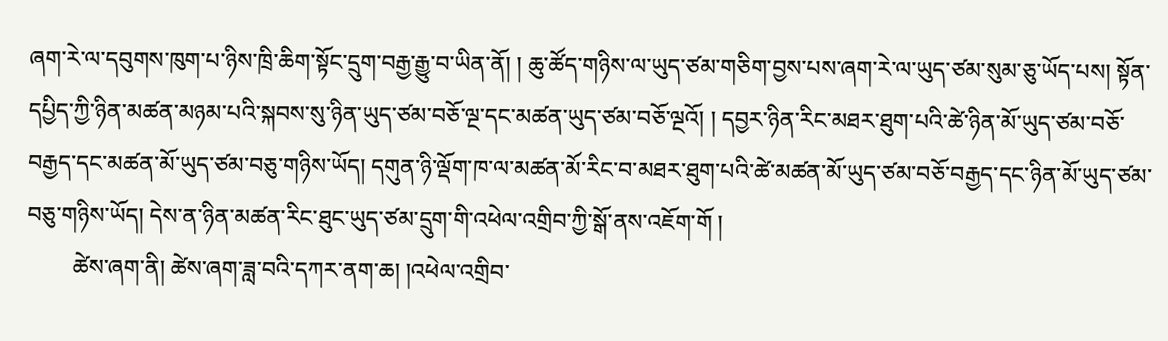ཞག་རེ་ལ་དབུགས་ཁུག་པ་ཉིས་ཁྲི་ཆིག་སྟོང་དྲུག་བརྒྱ་རྒྱུ་བ་ཡིན་ནོ། ། ཆུ་ཚོད་གཉིས་ལ་ཡུད་ཙམ་གཅིག་བྱས་པས་ཞག་རེ་ལ་ཡུད་ཙམ་སུམ་ཅུ་ཡོད་པས། སྟོན་དཔྱིད་ཀྱི་ཉིན་མཚན་མཉམ་པའི་སྐབས་སུ་ཉིན་ཡུད་ཙམ་བཅོ་ལྔ་དང་མཚན་ཡུད་ཙམ་བཅོ་ལྔའོ། ། དབྱར་ཉིན་རིང་མཐར་ཐུག་པའི་ཚེ་ཉིན་མོ་ཡུད་ཙམ་བཅོ་བརྒྱད་དང་མཚན་མོ་ཡུད་ཙམ་བཅུ་གཉིས་ཡོད། དགུན་ཉི་ལྡོག་ཁ་ལ་མཚན་མོ་རིང་བ་མཐར་ཐུག་པའི་ཚེ་མཚན་མོ་ཡུད་ཙམ་བཅོ་བརྒྱད་དང་ཉིན་མོ་ཡུད་ཙམ་བཅུ་གཉིས་ཡོད། དེས་ན་ཉིན་མཚན་རིང་ཐུང་ཡུད་ཙམ་དྲུག་གི་འཕེལ་འགྲིབ་ཀྱི་སྒོ་ནས་འཇོག་གོ །
        ཚེས་ཞག་ནི། ཚེས་ཞག་ཟླ་བའི་དཀར་ནག་ཆ། །འཕེལ་འགྲིབ་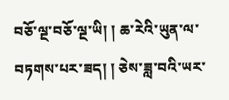བཅོ་ལྔ་བཅོ་ལྔ་ཡི། ། ཆ་རེའི་ཡུན་ལ་བཏགས་པར་ཟད། ། ཅེས་ཟླ་བའི་ཡར་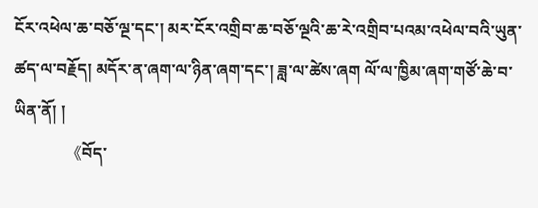ངོར་འཕེལ་ཆ་བཅོ་ལྔ་དང་། མར་ངོར་འགྲིབ་ཆ་བཅོ་ལྔའི་ཆ་རེ་འགྲིབ་པའམ་འཕེལ་བའི་ཡུན་ཚད་ལ་བརྗོད། མདོར་ན་ཞག་ལ་ཉིན་ཞག་དང་། ཟླ་ལ་ཚེས་ཞག ལོ་ལ་ཁྱིམ་ཞག་གཙོ་ཆེ་བ་ཡིན་ནོ། །
             《བོད་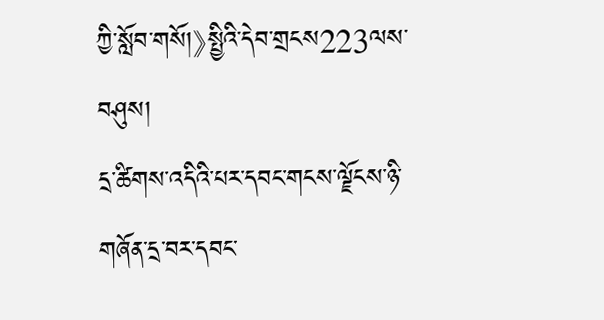ཀྱི་སློབ་གསོ།》སྤྱིའི་དེབ་གྲངས223ལས་བཤུས།
དྲ་ཚིགས་འདིའི་པར་དབང་གངས་ལྗོངས་ཉི་གཞོན་དྲ་བར་དབང་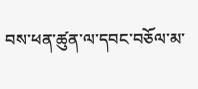བས་ཕན་ཚུན་ལ་དབང་བཅོལ་མ་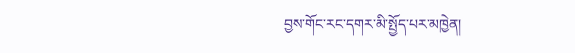བྱས་གོང་རང་དགར་མི་སྤྱོད་པར་མཁྱེན།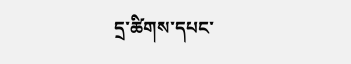དྲ་ཚིགས་དཔང་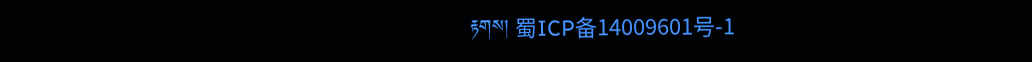རྟགས། 蜀ICP备14009601号-1